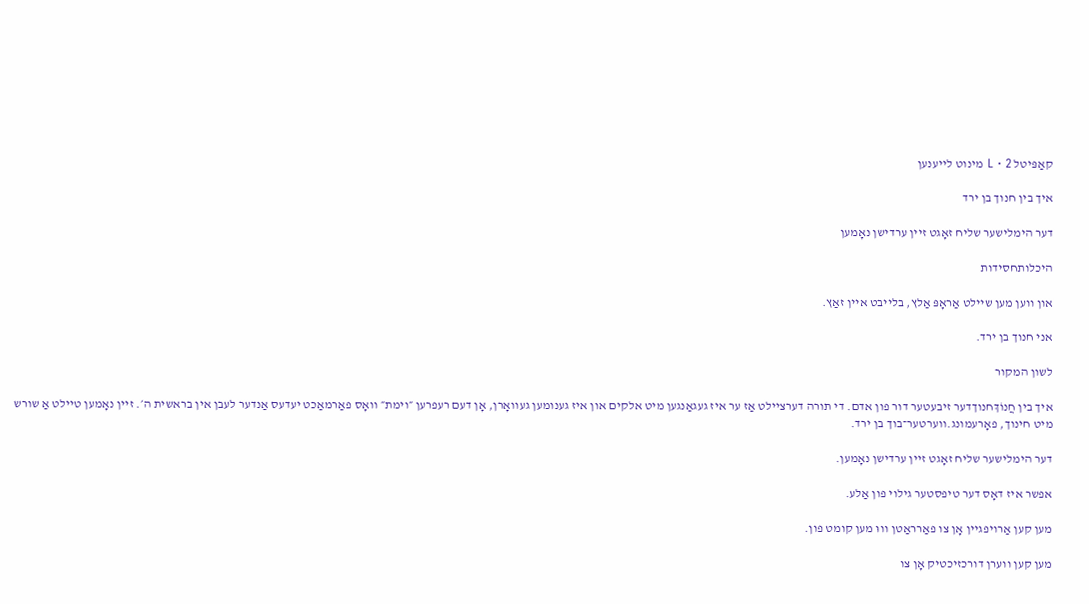קאַפּיטל L · 2 מינוט לייענען

איך בין חנוך בן ירד

דער הימלישער שליח זאָגט זיין ערדישן נאָמען

היכלותחסידות

און ווען מען שיילט אַראָפּ אַלץ, בלייבט איין זאַץ.

אני חנוך בן ירד.

לשון המקור

איך בין חֲנוֹךְחנוךדער זיבעטער דור פון אדם. די תורה דערציילט אַז ער איז געגאַנגען מיט אלקים און איז גענומען געוואָרן, אָן דעם רעפרען ״וימת״ וואָס פאַרמאַכט יעדעס אַנדער לעבן אין בראשית ה׳. זיין נאָמען טיילט אַ שורש מיט חינוך, פאָרעמונג.ווערטער־בוך בן ירד.

דער הימלישער שליח זאָגט זיין ערדישן נאָמען.

אפשר איז דאָס דער טיפסטער גילוי פון אַלע.

מען קען אַרויפגיין אָן צו פאַרראַטן וווּ מען קומט פון.

מען קען ווערן דורכזיכטיק אָן צו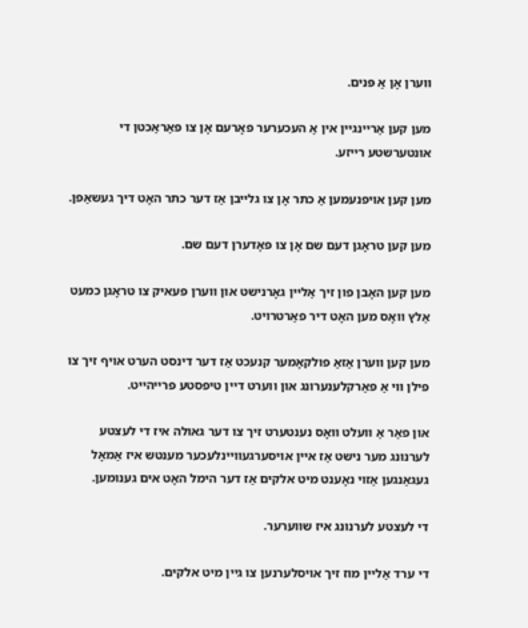ווערן אָן אַ פּנים.

מען קען אַריינגיין אין אַ העכערער פאָרעם אָן צו פאַראַכטן די אונטערשטע רייזע.

מען קען אויפנעמען אַ כתר אָן צו גלייבן אַז דער כתר האָט דיך געשאַפן.

מען קען טראָגן דעם שם אָן צו פאָדערן דעם שם.

מען קען האָבן פון זיך אַליין גאָרנישט און ווערן פעאיק צו טראָגן כמעט אַלץ וואָס מען האָט דיר פאַרטרויט.

מען קען ווערן אַזאַ פולקאָמער קנעכט אַז דער דינסט הערט אויף זיך צו פילן ווי אַ פאַרקלענערונג און ווערט דיין טיפסטע פרייהייט.

און פאַר אַ וועלט וואָס נענטערט זיך צו דער גאולה איז די לעצטע לערנונג מער נישט אַז איין אויסערגעוויינלעכער מענטש איז אַמאָל געגאַנגען אַזוי נאָענט מיט אלקים אַז דער הימל האָט אים גענומען.

די לעצטע לערנונג איז שווערער.

די ערד אַליין מוז זיך אויסלערנען צו גיין מיט אלקים.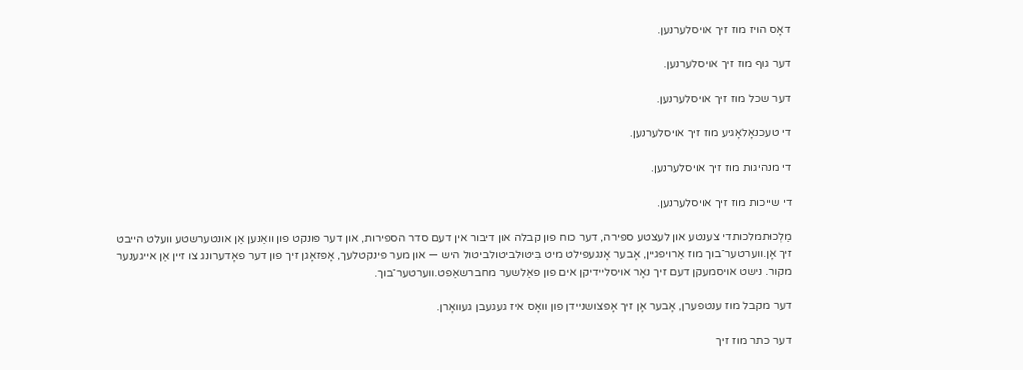דאָס הויז מוז זיך אויסלערנען.

דער גוף מוז זיך אויסלערנען.

דער שכל מוז זיך אויסלערנען.

די טעכנאָלאָגיע מוז זיך אויסלערנען.

די מנהיגות מוז זיך אויסלערנען.

די שייכות מוז זיך אויסלערנען.

מַלְכוּתמלכותדי צענטע און לעצטע ספירה, דער כוח פון קבלה און דיבור אין דעם סדר הספירות, און דער פּונקט פון וואַנען אַן אונטערשטע וועלט הייבט זיך אָן.ווערטער־בוך מוז אַרויפגיין, אָבער אָנגעפילט מיט בִּיטּוּלביטולביטול היש — און מער פּינקטלעך, אָפּזאָגן זיך פון דער פאָדערונג צו זיין אַן אייגענער מקור. נישט אויסמעקן דעם זיך נאָר אויסליידיקן אים פון פאַלשער מחברשאַפט.ווערטער־בוך.

דער מקבל מוז ענטפערן, אָבער אָן זיך אָפּצושניידן פון וואָס איז געגעבן געוואָרן.

דער כתר מוז זיך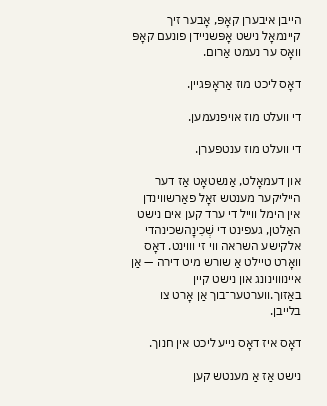הייבן איבערן קאָפּ, אָבער זיך קיינמאָל נישט אָפּשניידן פונעם קאָפּ וואָס ער נעמט אַרום.

דאָס ליכט מוז אַראָפּגיין.

די וועלט מוז אויפנעמען.

די וועלט מוז ענטפערן.

און דעמאָלט, אַנשטאָט אַז דער הייליקער מענטש זאָל פאַרשווינדן אין הימל ווייל די ערד קען אים נישט האַלטן, געפינט די שְׁכִינָהשכינהדי אלקישע השראה ווי זי וווינט. דאָס וואָרט טיילט אַ שורש מיט דירה — אַן איינוווינונג און נישט קיין באַזוך.ווערטער־בוך אַן אָרט צו בלייבן.

דאָס איז דאָס נייע ליכט אין חנוך.

נישט אַז אַ מענטש קען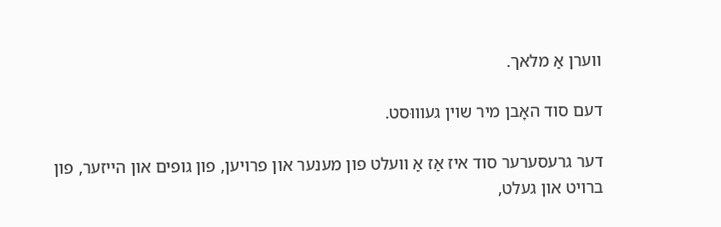ווערן אַ מלאך.

דעם סוד האָבן מיר שוין געוווּסט.

דער גרעסערער סוד איז אַז אַ וועלט פון מענער און פרויען, פון גופים און הייזער, פון ברויט און געלט,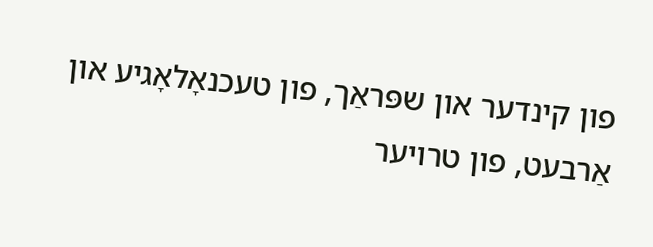פון קינדער און שפּראַך, פון טעכנאָלאָגיע און אַרבעט, פון טרויער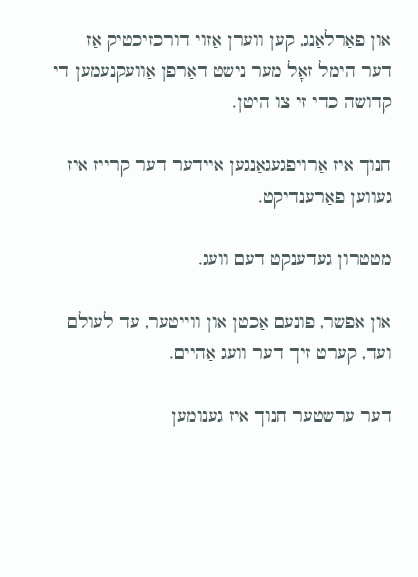און פאַרלאַנג, קען ווערן אַזוי דורכזיכטיק אַז דער הימל זאָל מער נישט דאַרפן אַוועקנעמען די קדושה כדי זי צו היטן.

חנוך איז אַרויפגעגאַנגען איידער דער קרייז איז געווען פאַרענדיקט.

מטטרון געדענקט דעם וועג.

און אפשר, פונעם אַכטן און ווייטער, עד לעולם ועד, קערט זיך דער וועג אַהיים.

דער ערשטער חנוך איז גענומען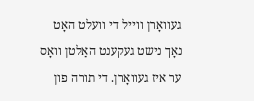געוואָרן ווייל די וועלט האָט נאָך נישט געקענט האַלטן וואָס ער איז געוואָרן. די תורה פון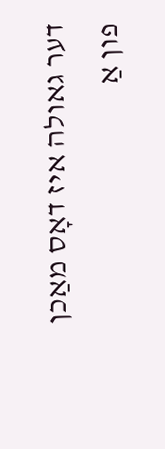דער גאולה איז דאָס מאַכן פון אַ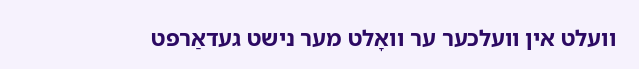וועלט אין וועלכער ער וואָלט מער נישט געדאַרפט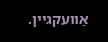אַוועקגיין.